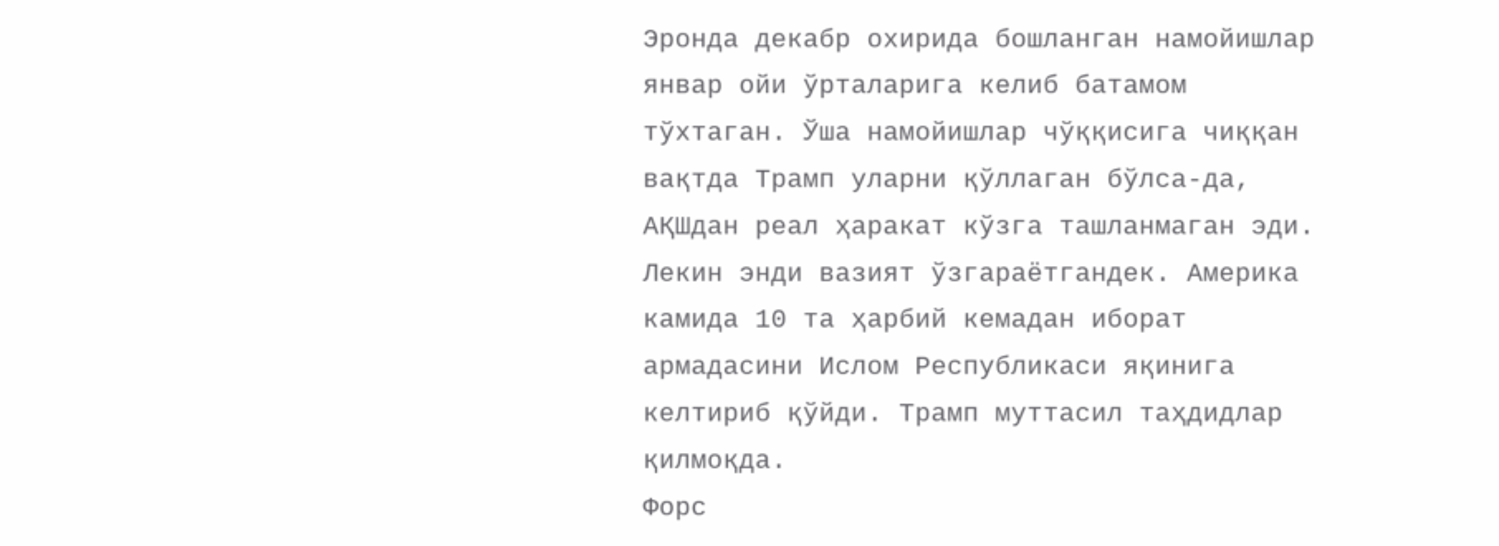Эронда декабр охирида бошланган намойишлар январ ойи ўрталарига келиб батамом тўхтаган. Ўша намойишлар чўққисига чиққан вақтда Трамп уларни қўллаган бўлса-да, АҚШдан реал ҳаракат кўзга ташланмаган эди. Лекин энди вазият ўзгараётгандек. Америка камида 10 та ҳарбий кемадан иборат армадасини Ислом Республикаси яқинига келтириб қўйди. Трамп муттасил таҳдидлар қилмоқда.
Форс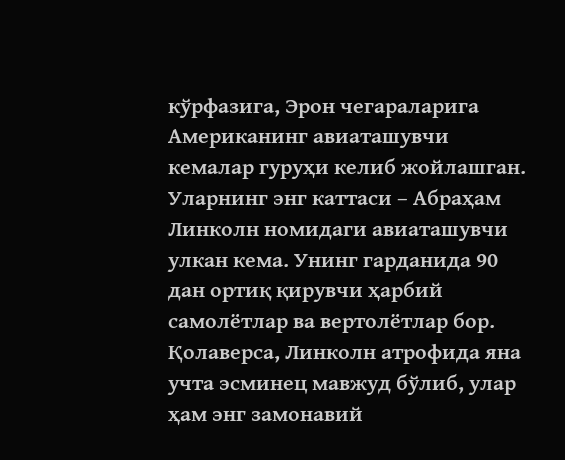кўрфазига, Эрон чегараларига Американинг авиаташувчи кемалар гуруҳи келиб жойлашган. Уларнинг энг каттаси – Абраҳам Линколн номидаги авиаташувчи улкан кема. Унинг гарданида 90 дан ортиқ қирувчи ҳарбий самолётлар ва вертолётлар бор.
Қолаверса, Линколн атрофида яна учта эсминец мавжуд бўлиб, улар ҳам энг замонавий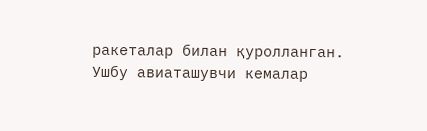ракеталар билан қуролланган. Ушбу авиаташувчи кемалар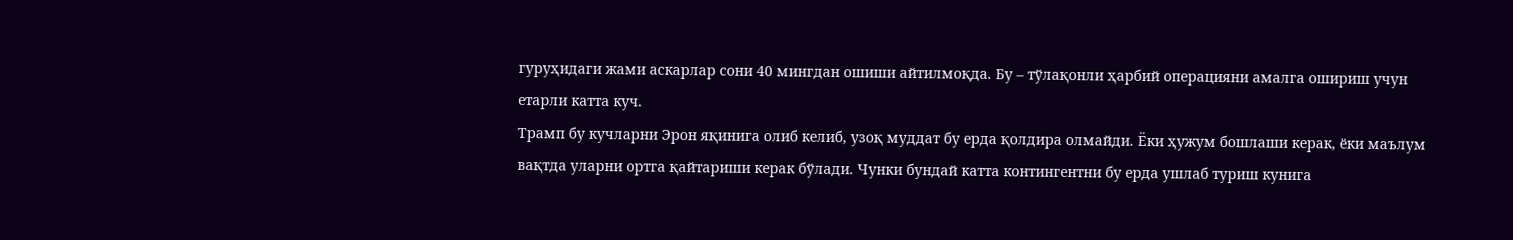гуруҳидаги жами аскарлар сони 40 мингдан ошиши айтилмоқда. Бу – тўлақонли ҳарбий операцияни амалга ошириш учун етарли катта куч.
Трамп бу кучларни Эрон яқинига олиб келиб, узоқ муддат бу ерда қолдира олмайди. Ёки ҳужум бошлаши керак, ёки маълум вақтда уларни ортга қайтариши керак бўлади. Чунки бундай катта контингентни бу ерда ушлаб туриш кунига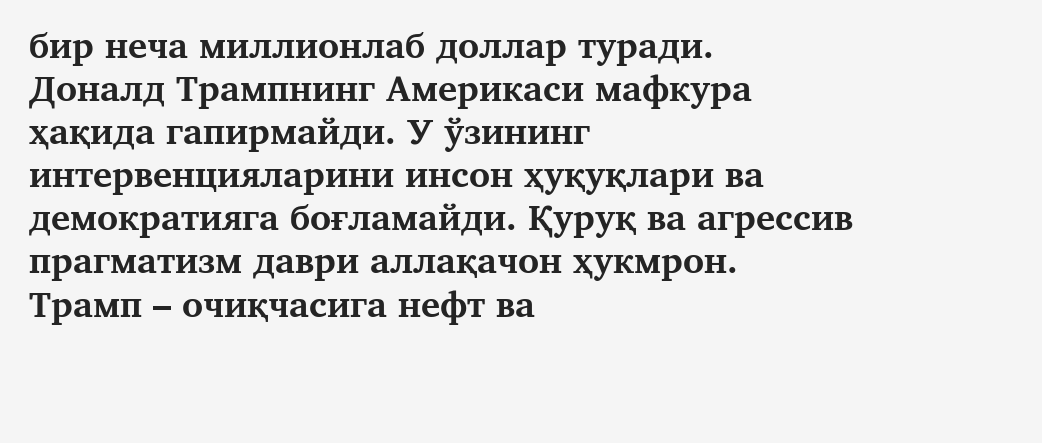бир неча миллионлаб доллар туради.
Доналд Трампнинг Америкаси мафкура ҳақида гапирмайди. У ўзининг интервенцияларини инсон ҳуқуқлари ва демократияга боғламайди. Қуруқ ва агрессив прагматизм даври аллақачон ҳукмрон. Трамп – очиқчасига нефт ва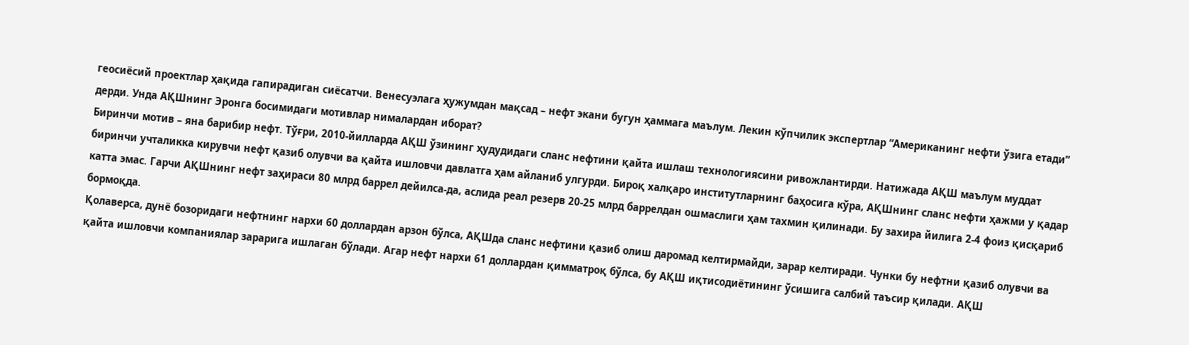геосиёсий проектлар ҳақида гапирадиган сиёсатчи. Венесуэлага ҳужумдан мақсад – нефт экани бугун ҳаммага маълум. Лекин кўпчилик экспертлар “Американинг нефти ўзига етади” дерди. Унда АҚШнинг Эронга босимидаги мотивлар нималардан иборат?
Биринчи мотив – яна барибир нефт. Тўғри, 2010-йилларда АҚШ ўзининг ҳудудидаги сланс нефтини қайта ишлаш технологиясини ривожлантирди. Натижада АҚШ маълум муддат биринчи учталикка кирувчи нефт қазиб олувчи ва қайта ишловчи давлатга ҳам айланиб улгурди. Бироқ халқаро институтларнинг баҳосига кўра, АҚШнинг сланс нефти ҳажми у қадар катта эмас. Гарчи АҚШнинг нефт заҳираси 80 млрд баррел дейилса-да, аслида реал резерв 20-25 млрд баррелдан ошмаслиги ҳам тахмин қилинади. Бу захира йилига 2-4 фоиз қисқариб бормоқда.
Қолаверса, дунё бозоридаги нефтнинг нархи 60 доллардан арзон бўлса, АҚШда сланс нефтини қазиб олиш даромад келтирмайди, зарар келтиради. Чунки бу нефтни қазиб олувчи ва қайта ишловчи компаниялар зарарига ишлаган бўлади. Агар нефт нархи 61 доллардан қимматроқ бўлса, бу АҚШ иқтисодиётининг ўсишига салбий таъсир қилади. АҚШ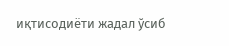иқтисодиёти жадал ўсиб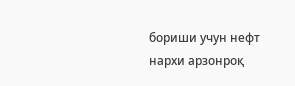бориши учун нефт нархи арзонроқ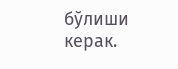бўлиши керак.